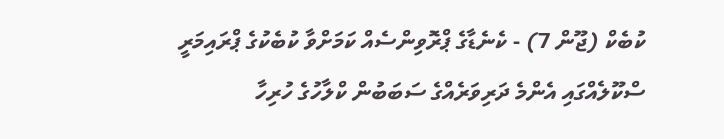ކުބެކް (ޖޫން 7) - ކެނެޑާގެ ޕްރޮވިންސެއް ކަމަށްވާ ކުބެކުގެ ޕްރައިމަރީ ސްކޫލެއްގައި އެންމެ ދަރިވަރެއްގެ ސަބަބުން ކްލާހުގެ ހުރިހާ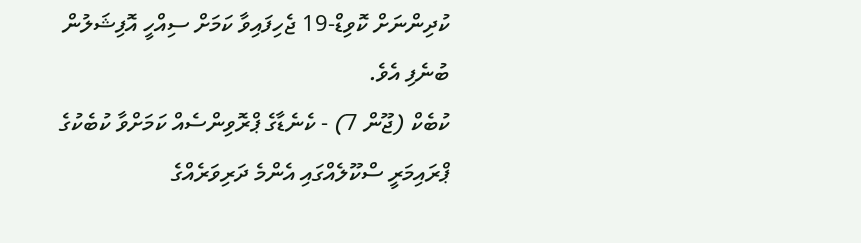ކުދިންނަށް ކޮވިޑް-19 ޖެހިފައިވާ ކަމަށް ސިއްހީ އޮފިޝަލުން ބުނެފި އެވެ.
ކުބެކް (ޖޫން 7) - ކެނެޑާގެ ޕްރޮވިންސެއް ކަމަށްވާ ކުބެކުގެ ޕްރައިމަރީ ސްކޫލެއްގައި އެންމެ ދަރިވަރެއްގެ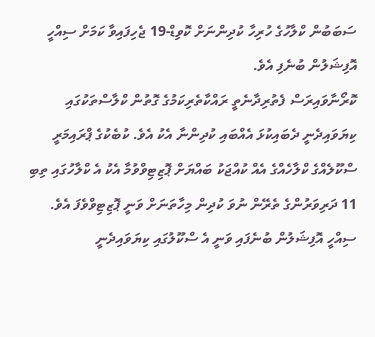ސަބަބުން ކްލާހުގެ ހުރިހާ ކުދިންނަށް ކޮވިޑް-19 ޖެހިފައިވާ ކަމަށް ސިއްހީ އޮފިޝަލުން ބުނެފި އެވެ.
ކޮރޯނާވައިރަސް ފެތުރިދާނެތީ ރައްކާތެރިކަމުގެ ގޮތުން ކްލާސްތަކުގައި ކިޔަވައިދެނީ ދެބައިކުޅަ އެއްބައި ކުދިންނާ އެކު އެވެ. ކުބެކުގެ ޕްރައިމަރީ ސްކޫލެއްގެ ކްލާހެއްގެ އެއް ކުއްޖަކު ބައްޔަށް ޕޮޒިޓިވްވުމާ އެކު އެ ކްލާހުގައި ތިބި 11 ދަރިވަރުންގެ ތެރޭން ނުވަ ކުދިން މިހާތަނަށް ވަނީ ޕޮޒިޓިވްވެފަ އެވެ.
ސިއްހީ އޮފިޝަލުން ބުނެފައި ވަނީ އެ ސްކޫލުގައި ކިޔަވައިދެނީ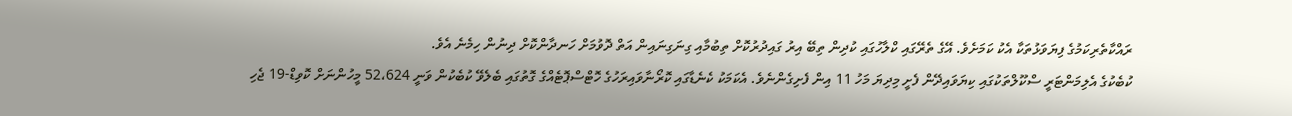ރައްކާތެރިކަމުގެ ފިޔަވަޅުތަކާ އެކު ކަމަށެވެ. އޭގެ ތެރޭގައި ކްލާހުގައި ކުދިން ތިބޭ އިރު ގައިދުރުކޮށް ތިބުމާއި ގިނަގިނައިން އަތް ދޮވުމަށް ހަނދާންކޮށް ދިނުން ހިމެނެ އެވެ.
ކުބެކުގެ އެލިމަންޓަރީ ސްކޫލްތަކުގައި ކިޔަވައިދޭން ފެށީ މިދިޔަ މަހު 11 އިން ފެށިގެންނެވެ. އެކަމަކު ކެނެޑާގައި ކޮރޯނާވައިރަހުގެ ހޮޓްސްޕޮޓެއްގެ ގޮތުގައި ބެލެވޭ ކުބެކުން ވަނީ 52،624 މީހުންނަށް ކޮވިޑް-19 ޖެހި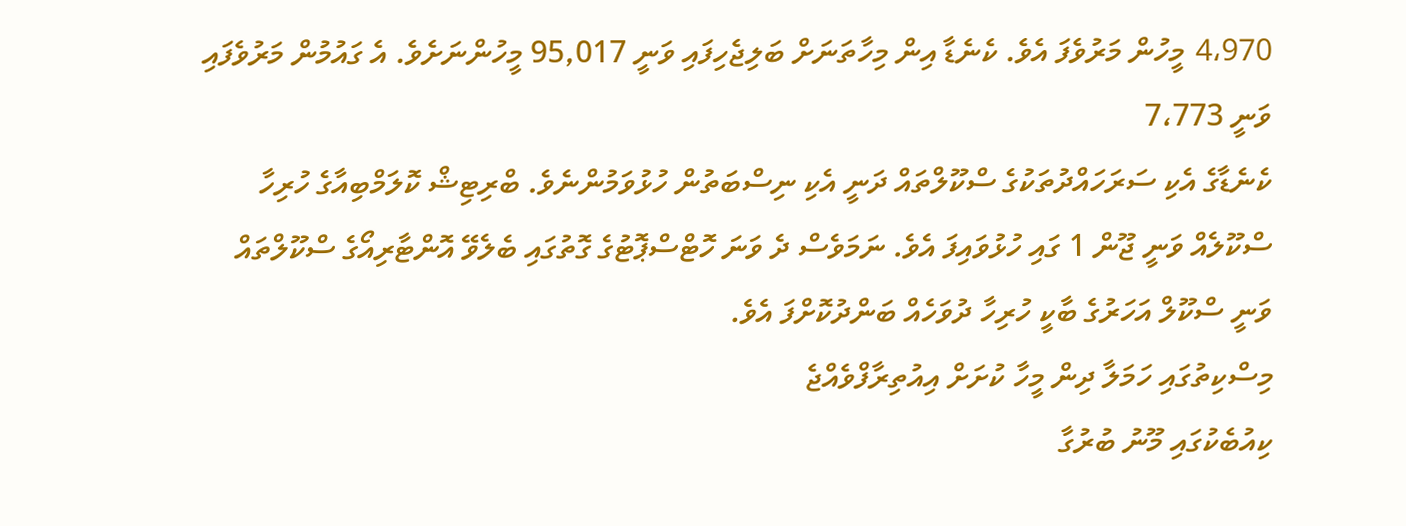4،970 މީހުން މަރުވެފަ އެވެ. ކެނެޑާ އިން މިހާތަނަށް ބަލިޖެހިފައި ވަނީ 95,017 މީހުންނަށެވެ. އެ ގައުމުން މަރުވެފައި ވަނީ 7،773
ކެނެޑާގެ އެކި ސަރަހައްދުތަކުގެ ސްކޫލްތައް ދަނީ އެކި ނިސްބަތުން ހުޅުވަމުންނެވެ. ބްރިޓިޝް ކޮލަމްބިއާގެ ހުރިހާ ސްކޫލެއް ވަނީ ޖޫން 1 ގައި ހުޅުވައިފަ އެވެ. ނަމަވެސް ދެ ވަނަ ހޮޓްސްޕޮޓުގެ ގޮތުގައި ބެލެވޭ އޮންޓާރިއޯގެ ސްކޫލްތައް ވަނީ ސްކޫލް އަހަރުގެ ބާކީ ހުރިހާ ދުވަހެއް ބަންދުކޮށްފަ އެވެ.
މިސްކިތުގައި ހަމަލާ ދިން މީހާ ކުށަށް އިއުތިރާފްވެއްޖެ
ކިއުބެކުގައި މޫނު ބުރުގާ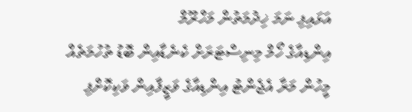އަޅައިފި ނަމަ ޚިދުމަތުން މަހްރޫމް
އިންޑިއާގެ ހޯމް މިނިސްޓަރަށް ކެނެޑާއިން ބޮޑު ތުހުމަތެއް
މީހުން މަރާ އެޖެންޓު އިންޑިއާގެ ވަޒީފާއިން ވަކިކޮށްފި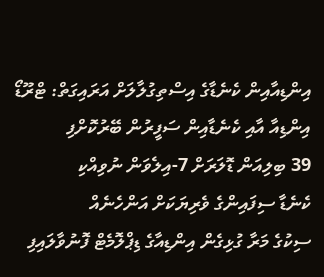އިންޑިއާއިން ކެނެޑާގެ އިސްތިގުލާލަށް އަރައިގަތް: ޓްރޫޑޯ
އިންޑިއާ އާއި ކެނެޑާއިން ސަފީރުން ބޭރުކޮށްފި
39 ބިލިއަން ޑޮލަރަށް 7-އިލެވަން ނުވިއްކި
ކެނެޑާ ސިފައިންގެ ވެރިޔަކަށް އަންހެނެއް
ސިކުގެ މަރާ ގުޅިގެން އިންޑިއާގެ ޑިޕްލޮމެޓް ފޮނުވާލައިފި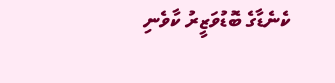ކެނެޑާގެ ބޮޑުވަޒީރު ކާވެނި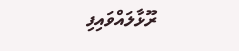ރޫޅާލައްވައިފި